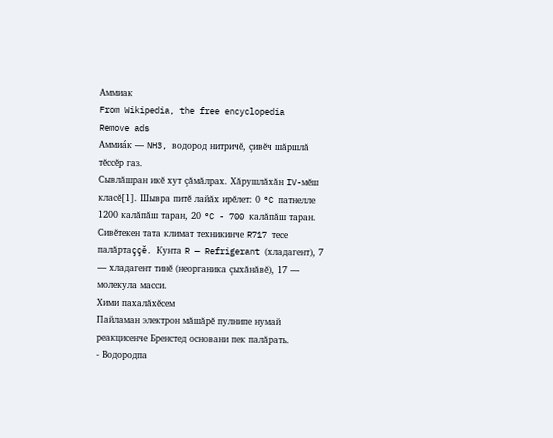Аммиак
From Wikipedia, the free encyclopedia
Remove ads
Аммиа́к — NH3, водород нитричĕ, çивĕч шăршлă тĕссĕр газ.
Сывлăшран икĕ хут çăмăлрах. Хăрушлăхăн IV-мĕш класĕ[1]. Шывра питĕ лайăх ирĕлет: 0 °C патнелле 1200 калăпăш таран, 20 °C - 700 калăпăш таран. Сивĕтекен тата климат техникинче R717 тесе палăртаççĕ. Кунта R — Refrigerant (хладагент), 7 — хладагент тинĕ (неорганика çыхăнăвĕ), 17 — молекула масси.
Хими пахалăхĕсем
Пайламан электрон мăшăрĕ пулнипе нумай реакцисенче Бренстед основани пек палăрать.
- Водородпа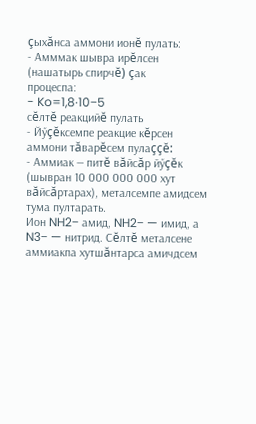çыхăнса аммони ионĕ пулать:
- Амммак шывра ирĕлсен (нашатырь спирчĕ) çак
процеспа:
- Ko=1,8·10−5
сĕлтĕ реакцийĕ пулать
- Йӳçĕксемпе реакцие кĕрсен аммони тăварĕсем пулаççĕ:
- Аммиак — питĕ вăйсăр йӳçĕк (шывран 10 000 000 000 хут вăйсăртарах), металсемпе амидсем тума пултарать.
Ион NH2− амид, NH2− — имид, а N3− — нитрид. Сĕлтĕ металсене аммиакпа хутшăнтарса амичдсем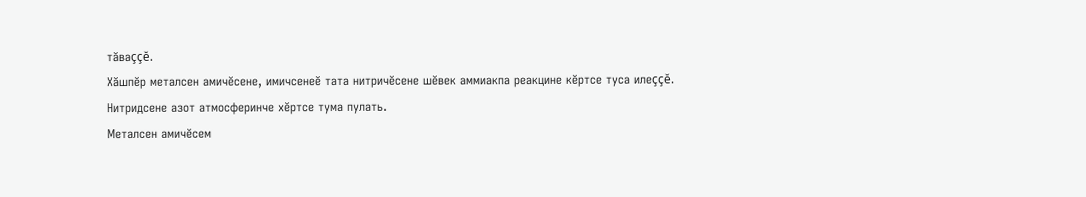тăваççĕ.
Хăшпĕр металсен амичĕсене, имичсенеĕ тата нитричĕсене шĕвек аммиакпа реакцине кĕртсе туса илеççĕ. Нитридсене азот атмосферинче хĕртсе тума пулать.
Металсен амичĕсем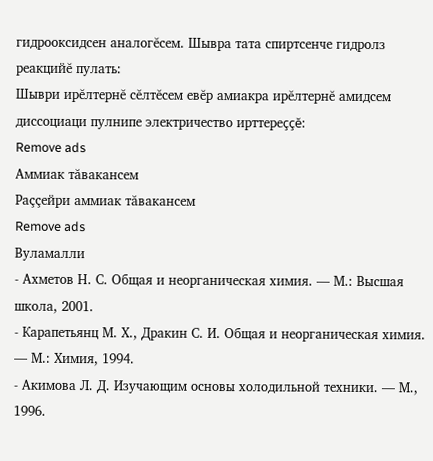гидрооксидсен аналогĕсем. Шывра тата спиртсенче гидролз реакцийĕ пулать:
Шыври ирĕлтернĕ сĕлтĕсем евĕр амиакра ирĕлтернĕ амидсем диссоциаци пулнипе электричество ирттереççĕ:
Remove ads
Аммиак тăвакансем
Раççейри аммиак тăвакансем
Remove ads
Вуламалли
- Ахметов Н. С. Общая и неорганическая химия. — М.: Высшая школа, 2001.
- Карапетьянц М. Х., Дракин С. И. Общая и неорганическая химия. — М.: Химия, 1994.
- Акимова Л. Д. Изучающим основы холодильной техники. — М., 1996.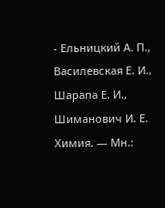- Ельницкий А. П., Василевская Е. И., Шарапа Е. И., Шиманович И. Е. Химия. — Мн.: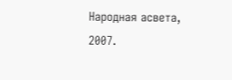Народная асвета, 2007.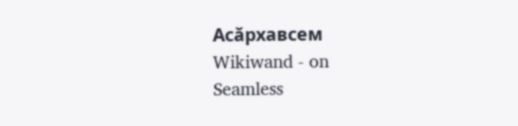Асăрхавсем
Wikiwand - on
Seamless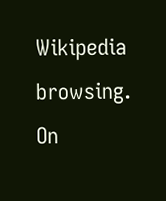Wikipedia browsing. On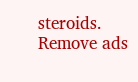steroids.
Remove ads